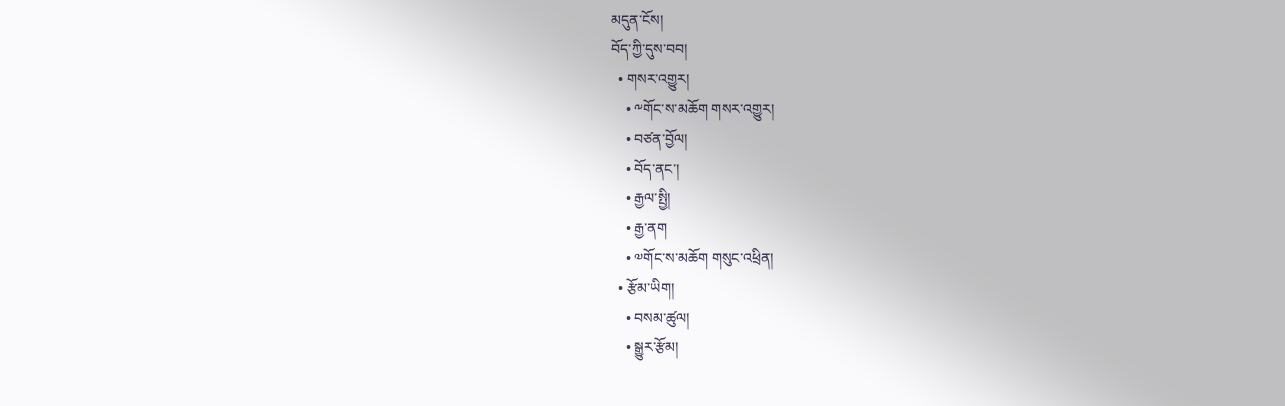མདུན་ངོས།
བོད་ཀྱི་དུས་བབ།
  • གསར་འགྱུར།
    • ༸གོང་ས་མཆོག གསར་འགྱུར།
    • བཙན་བྱོལ།
    • བོད་ནང་།
    • རྒྱལ་སྤྱི།
    • རྒྱ་ནག
    • ༧གོང་ས་མཆོག གསུང་འཕྲིན།
  • རྩོམ་ཡིག།
    • བསམ་ཚུལ།
    • སྒྱུར་རྩོམ།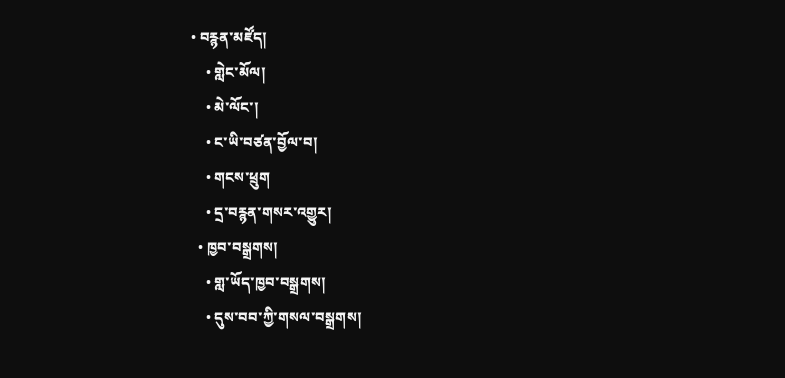• བརྙན་མཛོད།
    • གླེང་མོལ།
    • མེ་ལོང་།
    • ང་ཡི་བཙན་བྱོལ་བ།
    • གངས་ཕྲུག
    • དྲ་བརྙན་གསར་འགྱུར།
  • ཁྱབ་བསྒྲགས།
    • གླ་ཡོད་ཁྱབ་བསྒྲགས།
    • དུས་བབ་ཀྱི་གསལ་བསྒྲགས།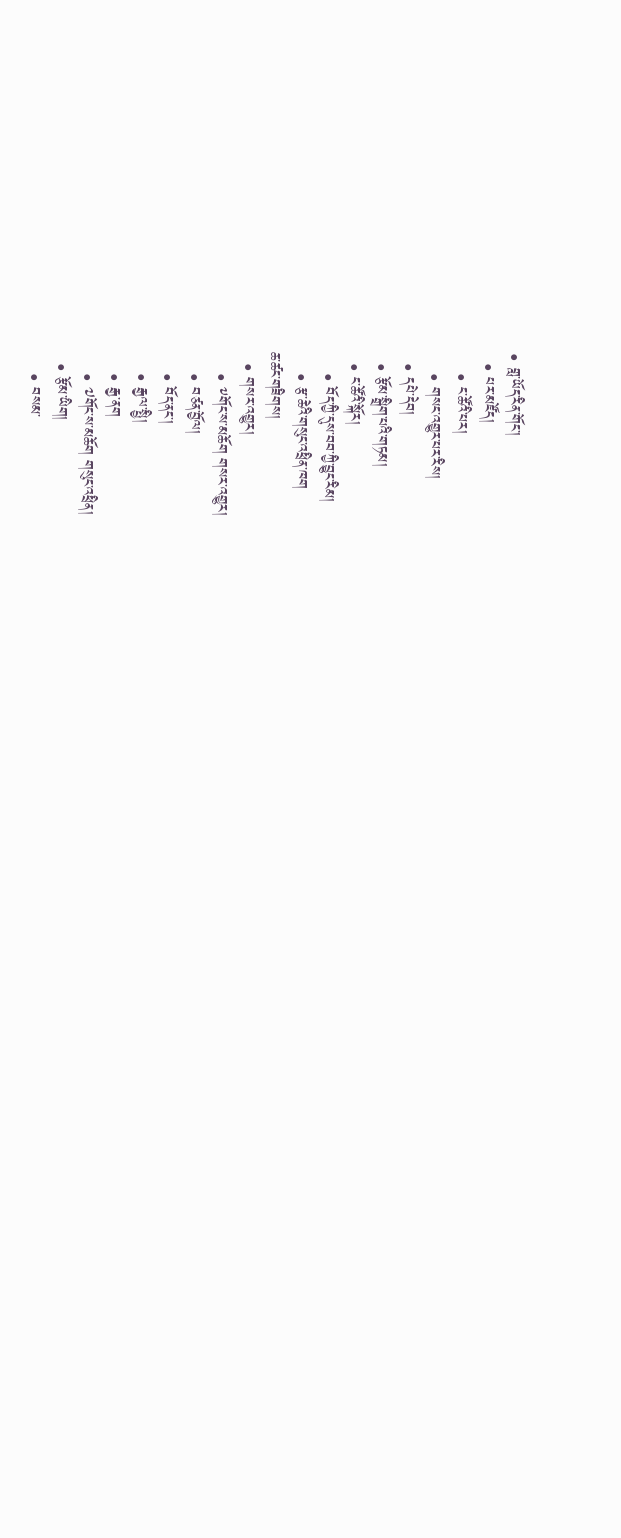• གླ་ཡོད་རིན་གོང་།
  • པར་མཛོད།
    • ང་ཚོའི་པར།
    • གསང་འགྱུར་པར་རིས།
  • དཔེ་དེབ།
  • རྩོམ་སྒྲིག་པའི་གཏམ།
  • ང་ཚོའི་སྐོར།
    • བོད་ཀྱི་དུས་བབ་ཀྱི་བྱུང་རིམ།
    • རྩ་ཆེའི་གསུང་འཕྲིན་ཁག
ཆ་ཚང་གཟིགས།
  • གསར་འགྱུར།
    • ༸གོང་ས་མཆོག གསར་འགྱུར།
    • བཙན་བྱོལ།
    • བོད་ནང་།
    • རྒྱལ་སྤྱི།
    • རྒྱ་ནག
    • ༧གོང་ས་མཆོག གསུང་འཕྲིན།
  • རྩོམ་ཡིག།
    • བསམ་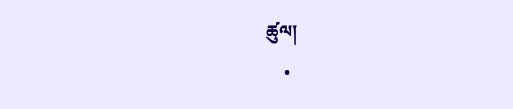ཚུལ།
    •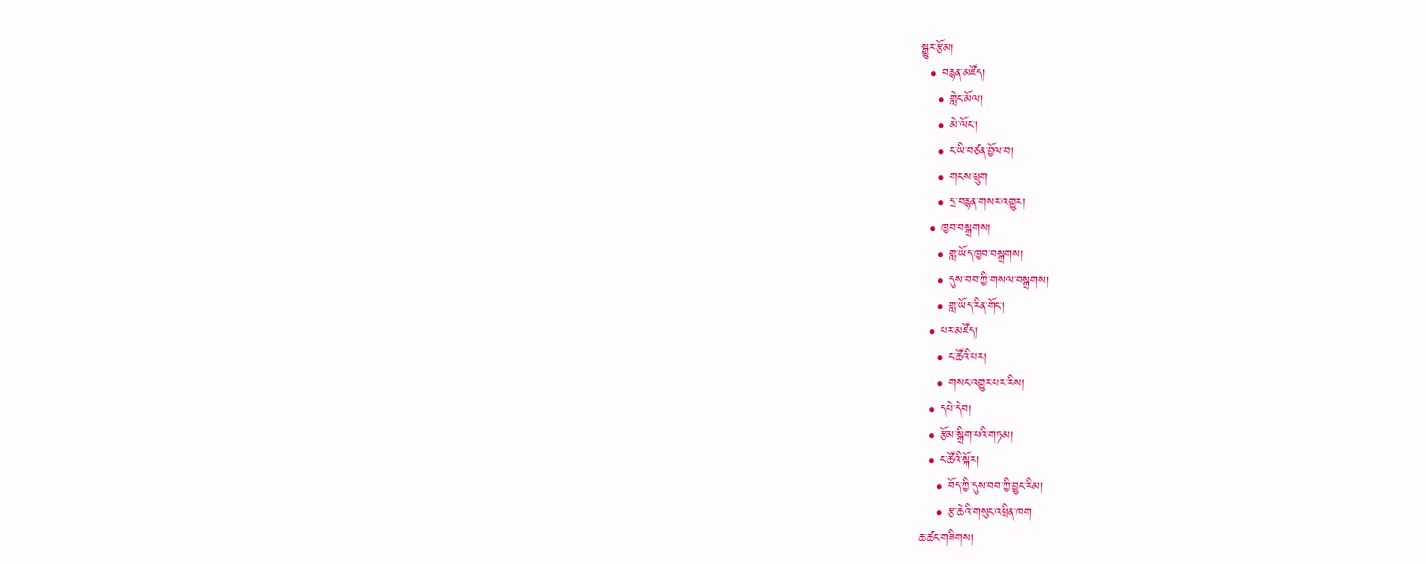སྒྱུར་རྩོམ།
  • བརྙན་མཛོད།
    • གླེང་མོལ།
    • མེ་ལོང་།
    • ང་ཡི་བཙན་བྱོལ་བ།
    • གངས་ཕྲུག
    • དྲ་བརྙན་གསར་འགྱུར།
  • ཁྱབ་བསྒྲགས།
    • གླ་ཡོད་ཁྱབ་བསྒྲགས།
    • དུས་བབ་ཀྱི་གསལ་བསྒྲགས།
    • གླ་ཡོད་རིན་གོང་།
  • པར་མཛོད།
    • ང་ཚོའི་པར།
    • གསང་འགྱུར་པར་རིས།
  • དཔེ་དེབ།
  • རྩོམ་སྒྲིག་པའི་གཏམ།
  • ང་ཚོའི་སྐོར།
    • བོད་ཀྱི་དུས་བབ་ཀྱི་བྱུང་རིམ།
    • རྩ་ཆེའི་གསུང་འཕྲིན་ཁག
ཆ་ཚང་གཟིགས།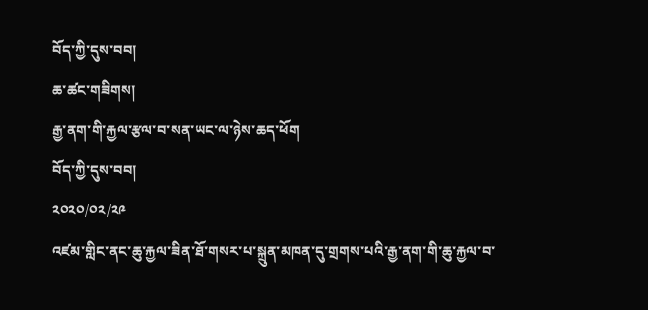བོད་ཀྱི་དུས་བབ།
ཆ་ཚང་གཟིགས།
རྒྱ་ནག་གི་རྐྱལ་རྩལ་བ་སན་ཡང་ལ་ཉེས་ཆད་ཕོག
བོད་ཀྱི་དུས་བབ།
༢༠༢༠/༠༢/༢༩
འཛམ་གླིང་ནང་ཆུ་རྐྱལ་ཟིན་ཐོ་གསར་པ་སྐྲུན་མཁན་དུ་གྲགས་པའི་རྒྱ་ནག་གི་ཆུ་རྐྱལ་བ་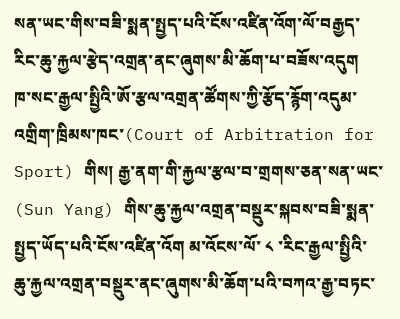སན་ཡང་གིས་བཟི་སྨན་སྤྱད་པའི་ངོས་འཛིན་འོག་ལོ་བརྒྱད་རིང་ཆུ་རྐྱལ་རྩེད་འགྲན་ནང་ཞུགས་མི་ཆོག་པ་བཟོས་འདུག
ཁ་སང་རྒྱལ་སྤྱིའི་ཨོ་རྩལ་འགྲན་ཚོགས་ཀྱི་རྩོད་རྙོག་འདུམ་འགྲིག་ཁྲིམས་ཁང་(Court of Arbitration for Sport) གིས། རྒྱ་ནག་གི་རྐྱལ་རྩལ་བ་གྲགས་ཅན་སན་ཡང་ (Sun Yang) གིས་ཆུ་རྐྱལ་འགྲན་བསྡུར་སྐབས་བཟི་སྨན་སྤྱད་ཡོད་པའི་ངོས་འཛིན་འོག མ་འོངས་ལོ་ ༨ ་རིང་རྒྱལ་སྤྱིའི་ཆུ་རྐྱལ་འགྲན་བསྡུར་ནང་ཞུགས་མི་ཆོག་པའི་བཀའ་རྒྱ་བཏང་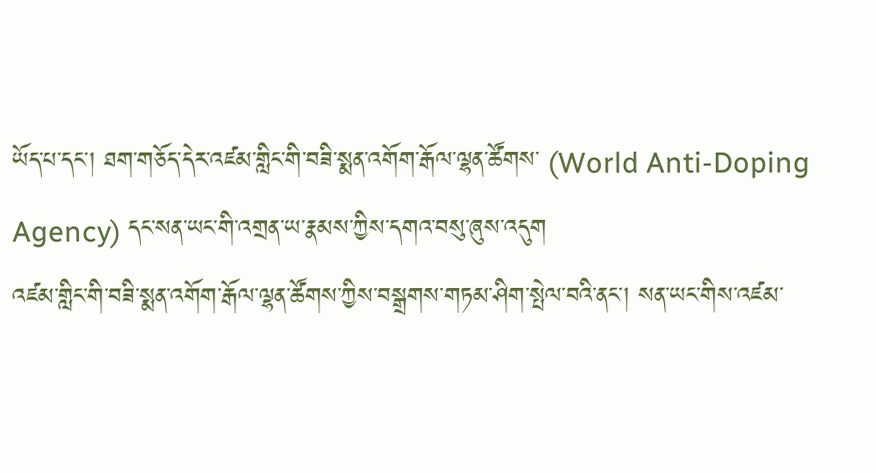ཡོད་པ་དང་། ཐག་གཅོད་དེར་འཛམ་གླིང་གི་བཟི་སྨན་འགོག་རྒོལ་ལྷན་ཚོགས་ (World Anti-Doping Agency) དང་སན་ཡང་གི་འགྲན་ཡ་རྣམས་ཀྱིས་དགའ་བསུ་ཞུས་འདུག
འཛམ་གླིང་གི་བཟི་སྨན་འགོག་རྒོལ་ལྷན་ཚོགས་ཀྱིས་བསྒྲགས་གཏམ་ཤིག་སྤེལ་བའི་ནང་། སན་ཡང་གིས་འཛམ་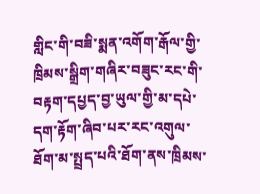གླིང་གི་བཟི་སྨན་འགོག་རྒོལ་གྱི་ཁྲིམས་སྒྲིག་གཞིར་བཟུང་རང་གི་བརྟག་དཔྱད་བྱ་ཡུལ་གྱི་མ་དཔེ་དག་རྟོག་ཞིབ་པར་རང་འགུལ་ཐོག་མ་སྤྲད་པའི་ཐོག་ནས་ཁྲིམས་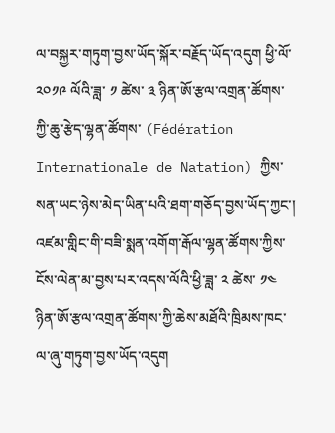ལ་བསྐྱར་གཏུག་བྱས་ཡོད་སྐོར་བརྗོད་ཡོད་འདུག ཕྱི་ལོ་ ༢༠༡༩ ལོའི་ཟླ་ ༡ ཚེས་ ༣ ཉིན་ཨོ་རྩལ་འགྲན་ཚོགས་ཀྱི་ཆུ་རྩེད་ལྷན་ཚོགས་ (Fédération Internationale de Natation) ཀྱིས་སན་ཡང་ཉེས་མེད་ཡིན་པའི་ཐག་གཅོད་བྱས་ཡོད་ཀྱང་། འཛམ་གླིང་གི་བཟི་སྨན་འགོག་རྒོལ་ལྷན་ཚོགས་ཀྱིས་ངོས་ལེན་མ་བྱས་པར་འདས་ལོའི་ཕྱི་ཟླ་ ༢ ཚེས་ ༡༤ ཉིན་ཨོ་རྩལ་འགྲན་ཚོགས་ཀྱི་ཆེས་མཐོའི་ཁྲིམས་ཁང་ལ་ཞུ་གཏུག་བྱས་ཡོད་འདུག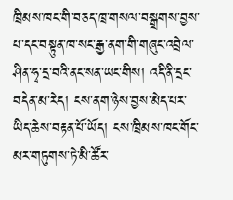ཁྲིམས་ཁང་གི་བཅད་ཁྲ་གསལ་བསྒྲགས་བྱས་པ་དང་བསྟུན་ཁ་སང་རྒྱ་ནག་གི་གཞུང་འབྲེལ་ཤིན་ཧྭ་དྲ་བའི་ནང་སན་ཡང་གིས། འདི་ནི་དྲང་བདེན་མ་རེད། ངས་ནག་ཉེས་བྱས་མེད་པར་ཡིད་ཆེས་བརྟན་པོ་ཡོད། ངས་ཁྲིམས་ཁང་གོང་མར་གཏུགས་ཏེ་མི་ཚོར་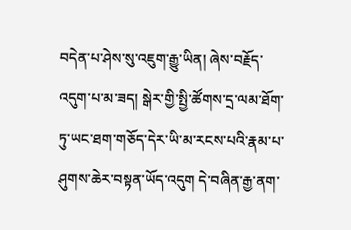བདེན་པ་ཤེས་སུ་འཇུག་རྒྱུ་ཡིན། ཞེས་བརྗོད་འདུག་པ་མ་ཟད། སྒེར་གྱི་སྤྱི་ཚོགས་དྲ་ལམ་ཐོག་ཏུ་ཡང་ཐག་གཅོད་དེར་ཡི་མ་རངས་པའི་རྣམ་པ་ཤུགས་ཆེར་བསྟན་ཡོད་འདུག དེ་བཞིན་རྒྱ་ནག་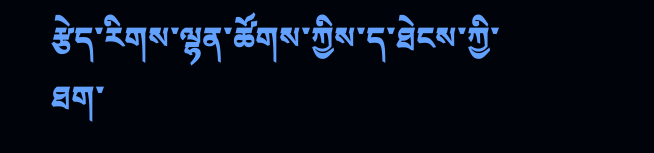རྩེད་རིགས་ལྷན་ཚོགས་ཀྱིས་ད་ཐེངས་ཀྱི་ཐག་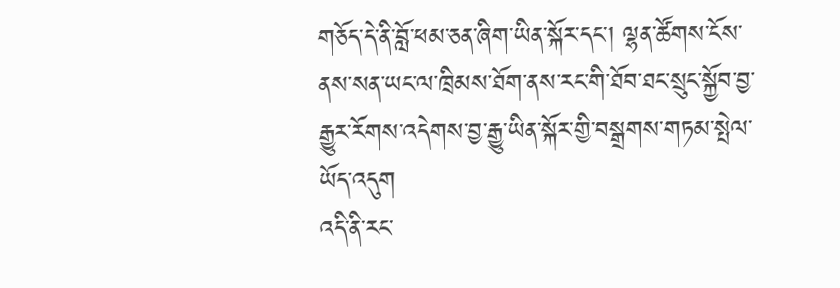གཅོད་དེ་ནི་བློ་ཕམ་ཅན་ཞིག་ཡིན་སྐོར་དང་། ལྷན་ཚོགས་ངོས་ནས་སན་ཡང་ལ་ཁྲིམས་ཐོག་ནས་རང་གི་ཐོབ་ཐང་སྲུང་སྐྱོབ་བྱ་རྒྱུར་རོགས་འདེགས་བྱ་རྒྱུ་ཡིན་སྐོར་གྱི་བསྒྲགས་གཏམ་སྤེལ་ཡོད་འདུག
འདི་ནི་རང་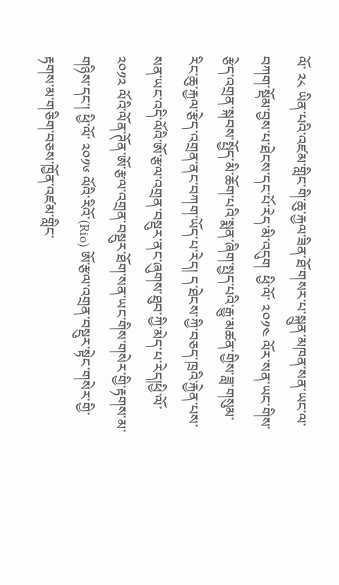ལོ་ ༢༨ ཡིན་པའི་འཛམ་གླིང་གི་ཆུ་རྐྱལ་ཟིན་ཐོ་གསར་པ་སྐྲུན་མཁན་སན་ཡང་ལ་བཀག་སྡོམ་བྱས་པ་ཐེངས་དང་པོ་རེད་མི་འདུག  ཕྱི་ལོ་ ༢༠༡༤ ལོར་སན་ཡང་གིས་རྩེད་འགྲན་སྐབས་སྤྱོད་མི་ཆོག་པའི་སྨན་ཞིག་སྤྱད་པའི་རྒྱུ་མཚན་གྱིས་ཟླ་གསུམ་རིང་ཆུ་རྐྱལ་རྩེད་འགྲན་ནང་བཀག་ཡོད་པ་རེད། ད་ཐེངས་ཀྱི་བཅད་ཁྲའི་རྐྱེན་པས་སན་ཡང་འདི་ལོའི་ཨོ་རྩལ་འགྲན་བསྡུར་ནང་ཞུགས་ཐུབ་ཀྱི་མེད་པ་རེད།ཕྱི་ལོ་ ༢༠༡༢ ལོའི་ལོན་ཊོན་ཨོ་རྩལ་འགྲན་བསྡུར་ཐོག་སན་ཡང་གིས་གསེར་གྱི་རྟགས་མ་གཉིས་དང་། ཕྱི་ལོ་ ༢༠༡༦ ལོའི་རིའོ་(Rio) ཨོ་རྩལ་འགྲན་བསྡུར་སྟེང་གསེར་གྱི་རྟགས་མ་གཅིག་བཅས་ཁྱོན་འཛམ་གླིང་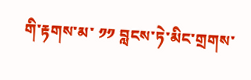གི་རྟགས་མ་ ༡༡ བླངས་ཏེ་མིང་གྲགས་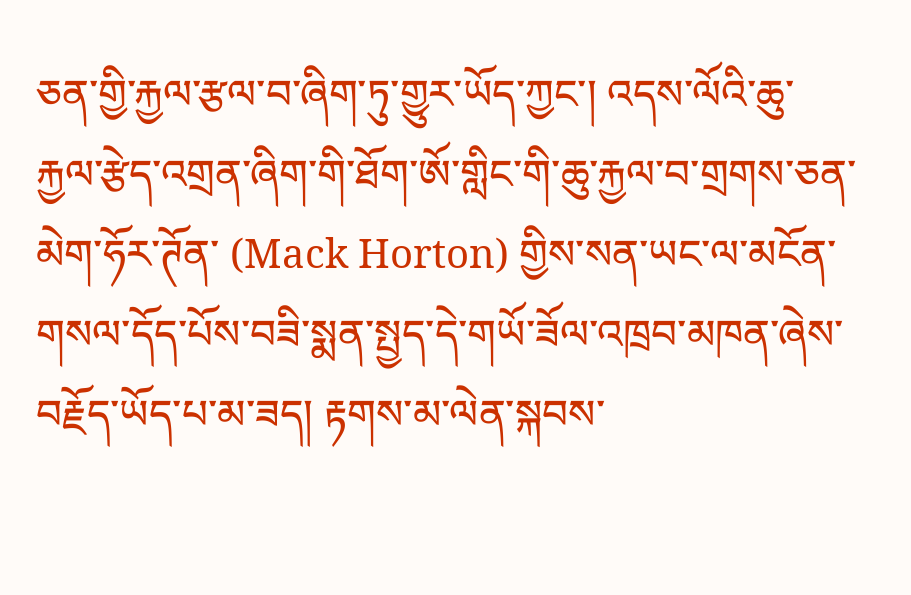ཅན་གྱི་རྐྱལ་རྩལ་བ་ཞིག་ཏུ་གྱུར་ཡོད་ཀྱང་། འདས་ལོའི་ཆུ་རྐྱལ་རྩེད་འགྲན་ཞིག་གི་ཐོག་ཨོ་གླིང་གི་ཆུ་རྐྱལ་བ་གྲགས་ཅན་མེག་ཧོར་ཊོན་ (Mack Horton) གྱིས་སན་ཡང་ལ་མངོན་གསལ་དོད་པོས་བཟི་སྨན་སྤྱད་དེ་གཡོ་ཟོལ་འཁྲབ་མཁན་ཞེས་བརྗོད་ཡོད་པ་མ་ཟད། རྟགས་མ་ལེན་སྐབས་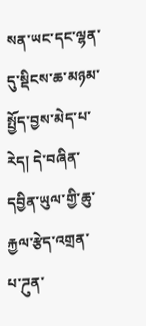སན་ཡང་དང་ལྷན་དུ་སྡིངས་ཆ་མཉམ་སྤྱོད་བྱས་མེད་པ་རེད། དེ་བཞིན་དབྱིན་ཡུལ་གྱི་ཆུ་རྐྱལ་རྩེད་འགྲན་པ་ཌུན་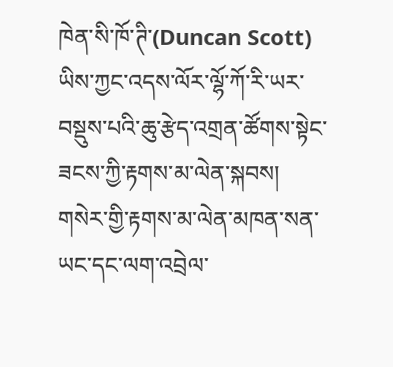ཁེན་སི་ཁོ་ཊི་(Duncan Scott) ཡིས་ཀྱང་འདས་ལོར་ལྷོ་ཀོ་རི་ཡར་བསྡུས་པའི་ཆུ་རྩེད་འགྲན་ཚོགས་སྟེང་ཟངས་ཀྱི་རྟགས་མ་ལེན་སྐབས། གསེར་གྱི་རྟགས་མ་ལེན་མཁན་སན་ཡང་དང་ལག་འབྲེལ་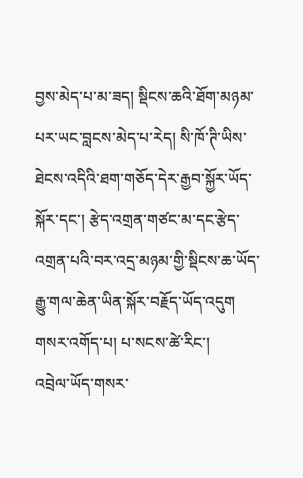བྱས་མེད་པ་མ་ཟད། སྡིངས་ཆའི་ཐོག་མཉམ་པར་ཡང་བླངས་མེད་པ་རེད། སི་ཁོ་ཊི་ཡིས་ཐེངས་འདིའི་ཐག་གཅོད་དེར་རྒྱབ་སྐྱོར་ཡོད་སྐོར་དང་། རྩེད་འགྲན་གཙང་མ་དང་རྩེད་འགྲན་པའི་བར་འདྲ་མཉམ་གྱི་སྡིངས་ཆ་ཡོད་རྒྱུ་གལ་ཆེན་ཡིན་སྐོར་བརྗོད་ཡོད་འདུག
གསར་འགོད་པ། པ་སངས་ཚེ་རིང་།
འབྲེལ་ཡོད་གསར་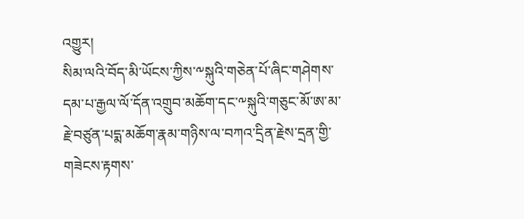འགྱུར།
སིམ་ལའི་བོད་མི་ཡོངས་ཀྱིས་༸སྐུའི་གཅེན་པོ་ཞིང་གཤེགས་དམ་པ་རྒྱལ་ལོ་དོན་འགྲུབ་མཆོག་དང་༸སྐུའི་གཅུང་མོ་ཨ་མ་རྗེ་བཙུན་པདྨ་མཆོག་རྣམ་གཉིས་ལ་བཀའ་དྲིན་རྗེས་དྲན་གྱི་གཟེངས་རྟགས་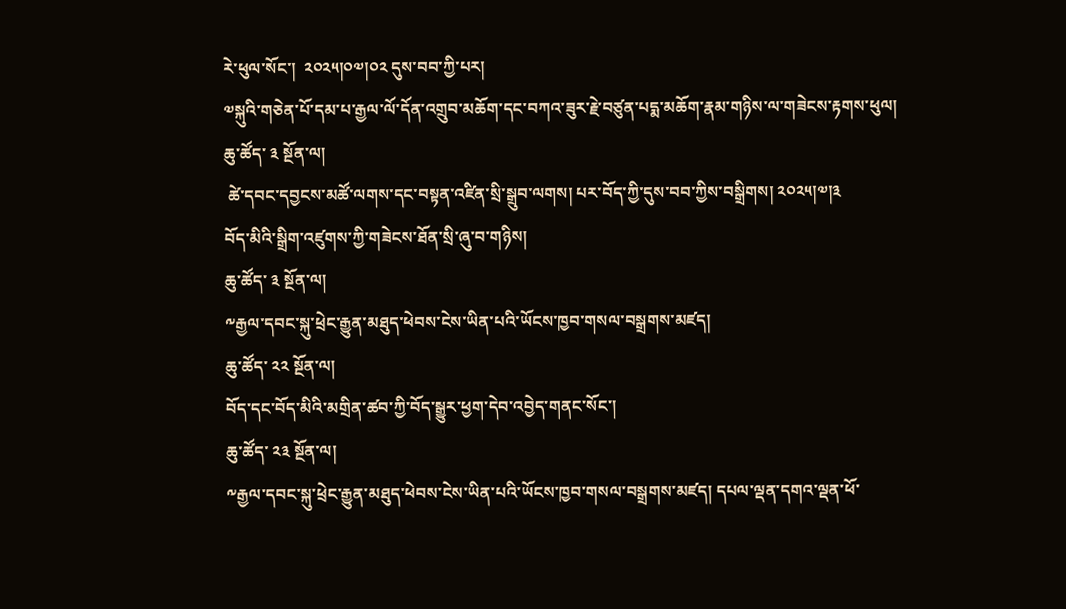རེ་ཕུལ་སོང་།  ༢༠༢༥།༠༧།༠༢ དུས་བབ་ཀྱི་པར།
༧སྐུའི་གཅེན་པོ་དམ་པ་རྒྱལ་ལོ་དོན་འགྲུབ་མཆོག་དང་བཀའ་ཟུར་རྗེ་བཙུན་པདྨ་མཆོག་རྣམ་གཉིས་ལ་གཟེངས་རྟགས་ཕུལ།
ཆུ་ཚོད་ ༣ སྔོན་ལ།
 ཚེ་དབང་དབྱངས་མཚོ་ལགས་དང་བསྟན་འཛིན་སྲི་སྒྲུབ་ལགས། པར་བོད་ཀྱི་དུས་བབ་ཀྱིས་བསྒྲིགས། ༢༠༢༥།༧།༣
བོད་མིའི་སྒྲིག་འཛུགས་ཀྱི་གཟེངས་ཐོན་སྲི་ཞུ་བ་གཉིས།
ཆུ་ཚོད་ ༣ སྔོན་ལ།
༸རྒྱལ་དབང་སྐུ་ཕྲེང་རྒྱུན་མཐུད་ཕེབས་ངེས་ཡིན་པའི་ཡོངས་ཁྱབ་གསལ་བསྒྲགས་མཛད།
ཆུ་ཚོད་ ༢༢ སྔོན་ལ།
བོད་དང་བོད་མིའི་མགྲིན་ཚབ་ཀྱི་བོད་སྒྱུར་ཕྱག་དེབ་འབྱེད་གནང་སོང་།
ཆུ་ཚོད་ ༢༣ སྔོན་ལ།
༸རྒྱལ་དབང་སྐུ་ཕྲེང་རྒྱུན་མཐུད་ཕེབས་ངེས་ཡིན་པའི་ཡོངས་ཁྱབ་གསལ་བསྒྲགས་མཛད། དཔལ་ལྡན་དགའ་ལྡན་ཕོ་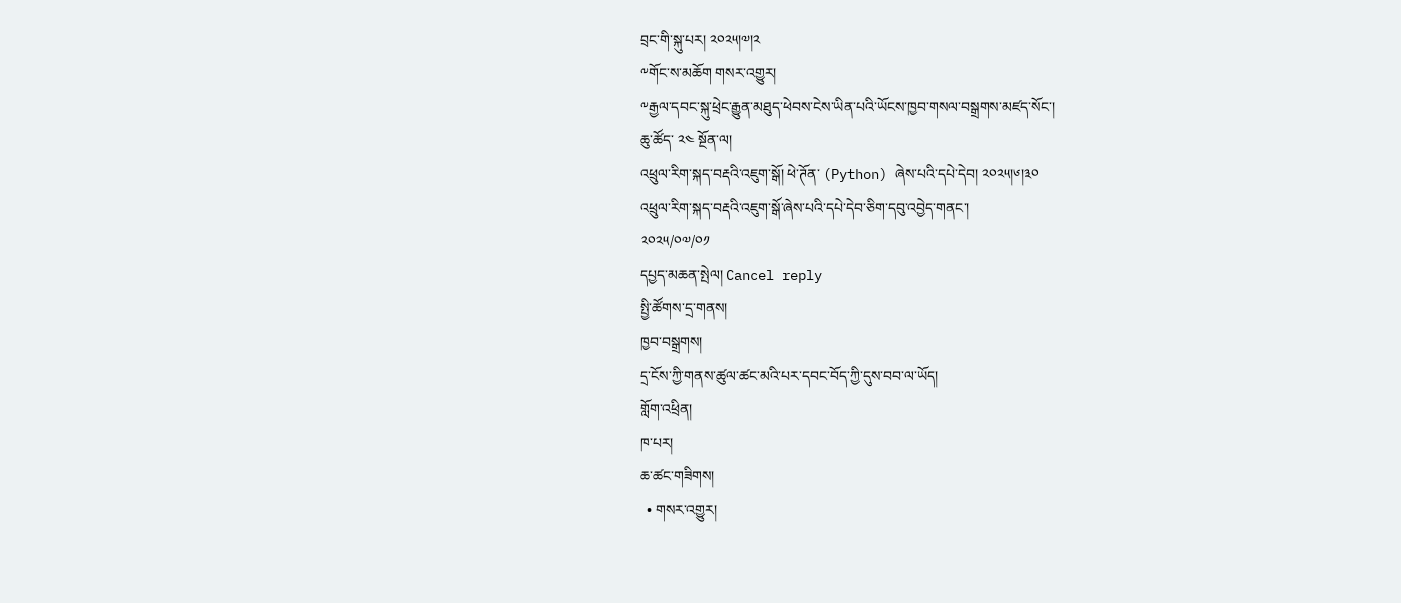བྲང་གི་སྐུ་པར། ༢༠༢༥།༧།༢
༸གོང་ས་མཆོག གསར་འགྱུར།
༸རྒྱལ་དབང་སྐུ་ཕྲེང་རྒྱུན་མཐུད་ཕེབས་ངེས་ཡིན་པའི་ཡོངས་ཁྱབ་གསལ་བསྒྲགས་མཛད་སོང་།
ཆུ་ཚོད་ ༢༤ སྔོན་ལ།
འཕྲུལ་རིག་སྐད་བརྡའི་འཇུག་སྒོ། ཕེ་ཊོན་ (Python) ཞེས་པའི་དཔེ་དེབ། ༢༠༢༥།༦།༣༠
འཕྲུལ་རིག་སྐད་བརྡའི་འཇུག་སྒོ་ཞེས་པའི་དཔེ་དེབ་ཅིག་དབུ་འབྱེད་གནང་།
༢༠༢༥/༠༧/༠༡
དཔྱད་མཆན་སྤེལ། Cancel reply
སྤྱི་ཚོགས་དྲ་གནས།
ཁྱབ་བསྒྲགས།
དྲ་ངོས་ཀྱི་གནས་ཚུལ་ཚང་མའི་པར་དབང་བོད་ཀྱི་དུས་བབ་ལ་ཡོད།
གློག་འཕྲིན།
ཁ་པར།
ཆ་ཚང་གཟིགས།
  • གསར་འགྱུར།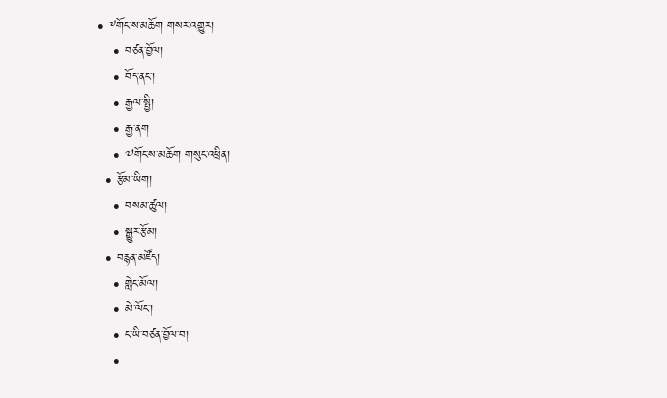• ༸གོང་ས་མཆོག གསར་འགྱུར།
    • བཙན་བྱོལ།
    • བོད་ནང་།
    • རྒྱལ་སྤྱི།
    • རྒྱ་ནག
    • ༧གོང་ས་མཆོག གསུང་འཕྲིན།
  • རྩོམ་ཡིག།
    • བསམ་ཚུལ།
    • སྒྱུར་རྩོམ།
  • བརྙན་མཛོད།
    • གླེང་མོལ།
    • མེ་ལོང་།
    • ང་ཡི་བཙན་བྱོལ་བ།
    •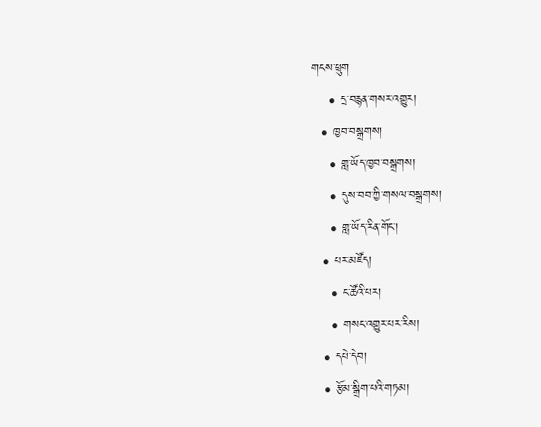གངས་ཕྲུག
    • དྲ་བརྙན་གསར་འགྱུར།
  • ཁྱབ་བསྒྲགས།
    • གླ་ཡོད་ཁྱབ་བསྒྲགས།
    • དུས་བབ་ཀྱི་གསལ་བསྒྲགས།
    • གླ་ཡོད་རིན་གོང་།
  • པར་མཛོད།
    • ང་ཚོའི་པར།
    • གསང་འགྱུར་པར་རིས།
  • དཔེ་དེབ།
  • རྩོམ་སྒྲིག་པའི་གཏམ།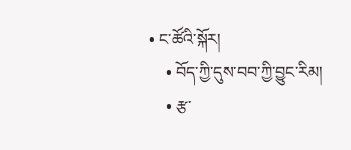• ང་ཚོའི་སྐོར།
    • བོད་ཀྱི་དུས་བབ་ཀྱི་བྱུང་རིམ།
    • རྩ་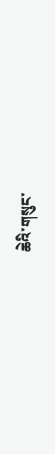ཆེའི་གསུང་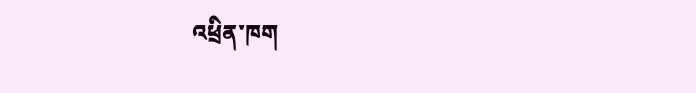འཕྲིན་ཁག